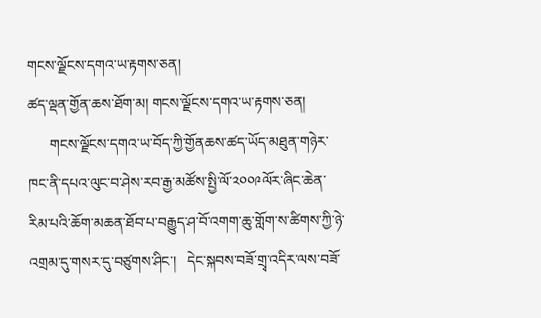གངས་ལྗོངས་དགའ་ཡ་རྟགས་ཅན།
ཚད་ལྡན་གྱོན་ཆས་ཐོག་མ། གངས་ལྗོངས་དགའ་ཡ་རྟགས་ཅན།
      གངས་ལྗོངས་དགའ་ཡ་བོད་ཀྱི་གྱོནཆས་ཚད་ཡོད་མཐུན་གཉེར་ཁང་ནི་དཔའ་ལུང་བ་ཤེས་རབ་རྒྱ་མཚོས་སྤྱི་ལོ་༢༠༠༩ལོར་ཞིང་ཆེན་རིམ་པའི་ཆོག་མཆན་ཐོབ་པ་བརྒྱུད་ཤ་བོ་འགག་ཆུ་གློག་ས་ཚིགས་ཀྱི་ཉེ་འགྲམ་དུ་གསར་དུ་བཙུགས་ཤིང་།   དེང་སྐབས་བཟོ་གྲྭ་འདིར་ལས་བཟོ་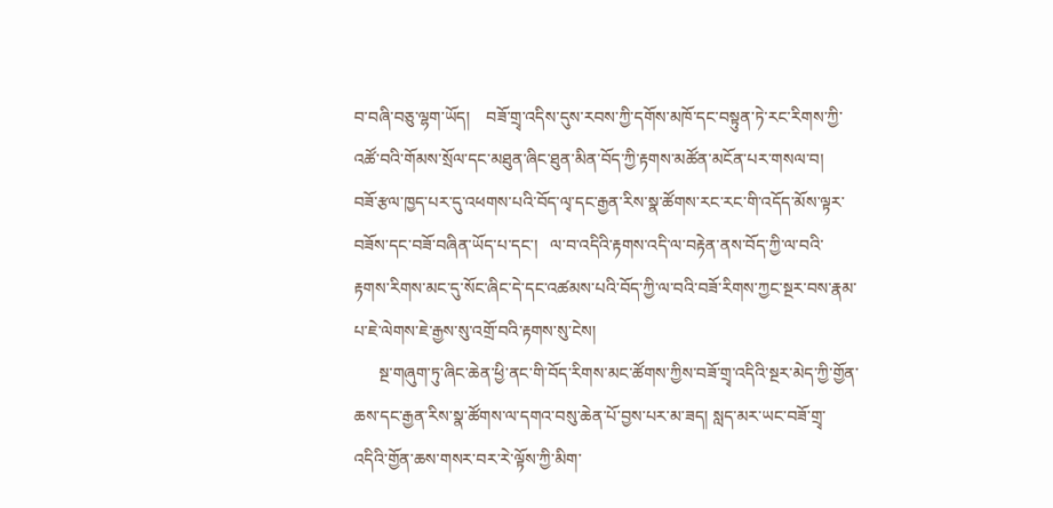བ་བཞི་བཅུ་ལྷག་ཡོད།    བཟོ་གྲྭ་འདིས་དུས་རབས་ཀྱི་དགོས་མཁོ་དང་བསྟུན་ཏེ་རང་རིགས་ཀྱི་འཚོ་བའི་གོམས་སྲོལ་དང་མཐུན་ཞིང་ཐུན་མིན་བོད་ཀྱི་རྟགས་མཚོན་མངོན་པར་གསལ་བ།   བཟོ་རྩལ་ཁྱད་པར་དུ་འཕགས་པའི་བོད་ལྭ་དང་རྒྱན་རིས་སྣ་ཚོགས་རང་རང་གི་འདོད་མོས་ལྟར་བཟོས་དང་བཟོ་བཞིན་ཡོད་པ་དང་།   ལ་བ་འདིའི་རྟགས་འདི་ལ་བརྟེན་ནས་བོད་ཀྱི་ལ་བའི་རྟགས་རིགས་མང་དུ་སོང་ཞིང་དེ་དང་འཚམས་པའི་བོད་ཀྱི་ལ་བའི་བཟོ་རིགས་ཀྱང་སྔར་བས་རྣམ་པ་ཇེ་ལེགས་ཇེ་རྒྱས་སུ་འགྲོ་བའི་རྟགས་སུ་ངེས།
      སྔ་གཞུག་ཏུ་ཞིང་ཆེན་ཕྱི་ནང་གི་བོད་རིགས་མང་ཚོགས་ཀྱིས་བཟོ་གྲྭ་འདིའི་སྔར་མེད་ཀྱི་གྱོན་ཆས་དང་རྒྱན་རིས་སྣ་ཚོགས་ལ་དགའ་བསུ་ཆེན་པོ་བྱས་པར་མ་ཟད། སླད་མར་ཡང་བཟོ་གྲྭ་འདིའི་གྱོན་ཆས་གསར་བར་རེ་ལྟོས་ཀྱི་མིག་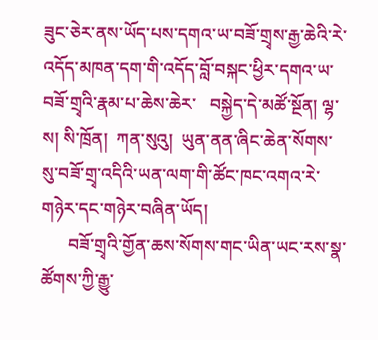ཟུང་ཅེར་ནས་ཡོད་པས་དགའ་ཡ་བཟོ་གྲྭས་རྒྱ་ཆེའི་རེ་འདོད་མཁན་དག་གི་འདོད་བློ་བསྐང་ཕྱིར་དགའ་ཡ་བཟོ་གྲྭའི་རྣམ་པ་ཆེས་ཆེར་   བསྐྱེད་དེ་མཚོ་སྔོན། ལྷ་ས། སི་ཁྲོན།  ཀན་སུའུ།  ཡུན་ནན་ཞིང་ཆེན་སོགས་སུ་བཟོ་གྲྭ་འདིའི་ཡན་ལག་གི་ཚོང་ཁང་འགའ་རེ་གཉེར་དང་གཉེར་བཞིན་ཡོད།
      བཟོ་གྲྭའི་གྱོན་ཆས་སོགས་གང་ཡིན་ཡང་རས་སྣ་ཚོགས་ཀྱི་རྒྱུ་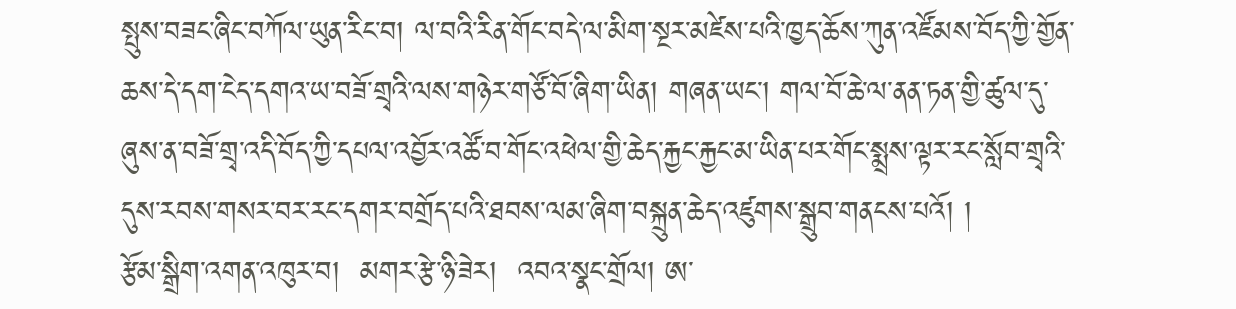སྤུས་བཟང་ཞིང་བཀོལ་ཡུན་རིང་བ། ལ་བའི་རིན་གོང་བདེ་ལ་མིག་སྔར་མཛེས་པའི་ཁྱད་ཆོས་ཀུན་འཛོམས་བོད་ཀྱི་གྱོན་ཆས་དེ་དག་ངེད་དགའ་ཡ་བཟོ་གྲྭའི་ལས་གཉེར་གཙོ་བོ་ཞིག་ཡིན། གཞན་ཡང་། གལ་བོ་ཆེ་ལ་ནན་ཏན་གྱི་ཚུལ་དུ་ཞུས་ན་བཟོ་གྲྭ་འདི་བོད་ཀྱི་དཔལ་འབྱོར་འཚོ་བ་གོང་འཕེལ་གྱི་ཆེད་རྐྱང་རྐྱང་མ་ཡིན་པར་གོང་སྨྲས་ལྟར་རང་སློབ་གྲྭའི་དུས་རབས་གསར་བར་རང་དགར་བགྲོད་པའི་ཐབས་ལམ་ཞིག་བསྐྲུན་ཆེད་འཛུགས་སྒྲུབ་གནངས་པའོ། །
རྩོམ་སྒྲིག་འགན་འཁུར་བ།  མགར་རྩེ་ཉི་ཟེར།  འབའ་སྣང་གྲོལ། ཨ་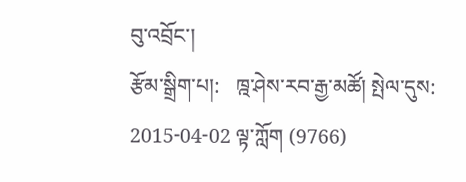བུ་འབྲོང་།
རྩོམ་སྒྲིག་པ།:   ཁྰ་ཤེས་རབ་རྒྱ་མཚོ། སྤེལ་དུས:   2015-04-02 ལྟ་ཀློག (9766)